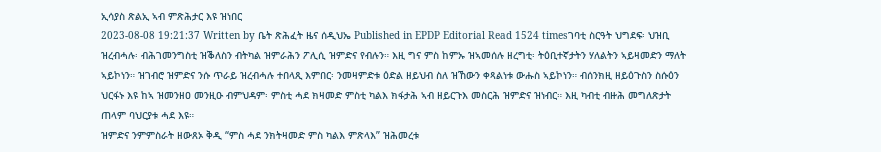ኢሳያስ ጽልኢ ኣብ ምጽሕታር እዩ ዝነበር
2023-08-08 19:21:37 Written by ቤት ጽሕፈት ዜና ሰዲህኤ Published in EPDP Editorial Read 1524 timesገባቲ ስርዓት ህግደፍ፡ ህዝቢ ዝረብሓሉ፡ ብሕገመንግስቲ ዝቕለስን ብትካል ዝምራሕን ፖሊሲ ዝምድና የብሉን። እዚ ግና ምስ ከምኡ ዝኣመሰሉ ዘረግቲ፡ ትዕቢተኛታትን ሃለልትን ኣይዛመድን ማለት ኣይኮነን። ዝገብሮ ዝምድና ንሱ ጥራይ ዝረብሓሉ ተበላጺ እምበር፡ ንመዛምድቱ ዕድል ዘይህብ ስለ ዝኸውን ቀጻልነቱ ውሑስ ኣይኮነን። ብሰንክዚ ዘይዕጉስን ስሱዕን ህርፋኑ እዩ ከኣ ዝመንዘዐ መንዚዑ ብምህዳም፡ ምስቲ ሓደ ክዛመድ ምስቲ ካልእ ክፋታሕ ኣብ ዘይርጉእ መስርሕ ዝምድና ዝነብር። እዚ ካብቲ ብዙሕ መግለጽታት ጠላም ባህርያቱ ሓደ እዩ።
ዝምድና ንምምስራት ዘውጸኦ ቅዲ “ምስ ሓደ ንክትዛመድ ምስ ካልእ ምጽላእ” ዝሕመረቱ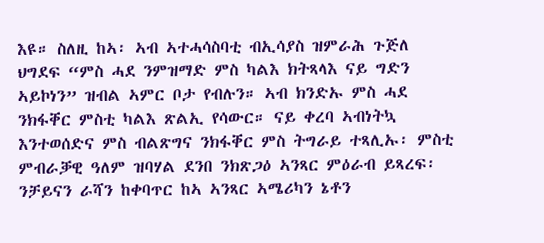እዩ። ስለዚ ከኣ፡ ኣብ ኣተሓሳስባቲ ብኢሳያስ ዝምራሕ ጉጅለ ህግደፍ “ምስ ሓደ ንምዝማድ ምስ ካልእ ክትጻላእ ናይ ግድን ኣይኮነን” ዝብል ኣምር ቦታ የብሉን። ኣብ ክንድኡ ምስ ሓደ ንክፋቐር ምስቲ ካልእ ጽልኢ የሳውር። ናይ ቀረባ ኣብነትኳ እንተወሰድና ምስ ብልጽግና ንክፋቐር ምስ ትግራይ ተጻሊኡ፡ ምስቲ ምብራቓዊ ዓለም ዝባሃል ደንበ ንክጽጋዕ ኣንጻር ምዕራብ ይጻረፍ፡ ንቻይናን ራሻን ከቀባጥር ከኣ ኣንጻር ኣሜሪካን ኔቶን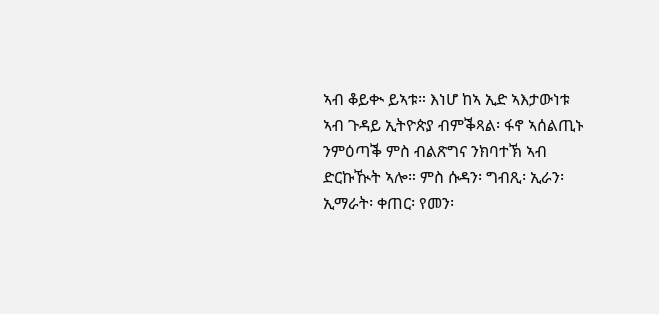ኣብ ቆይቊ ይኣቱ። እነሆ ከኣ ኢድ ኣእታውነቱ ኣብ ጉዳይ ኢትዮጵያ ብምቕጻል፡ ፋኖ ኣሰልጢኑ ንምዕጣቕ ምስ ብልጽግና ንክባተኽ ኣብ ድርኩዂት ኣሎ። ምስ ሱዳን፡ ግብጺ፡ ኢራን፡ ኢማራት፡ ቀጠር፡ የመን፡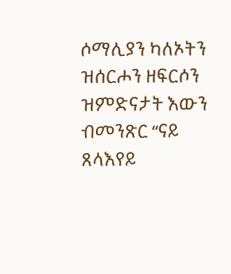ሶማሊያን ካለኦትን ዝሰርሖን ዘፍርሶን ዝምድናታት እውን ብመንጽር “ናይ ጸላእየይ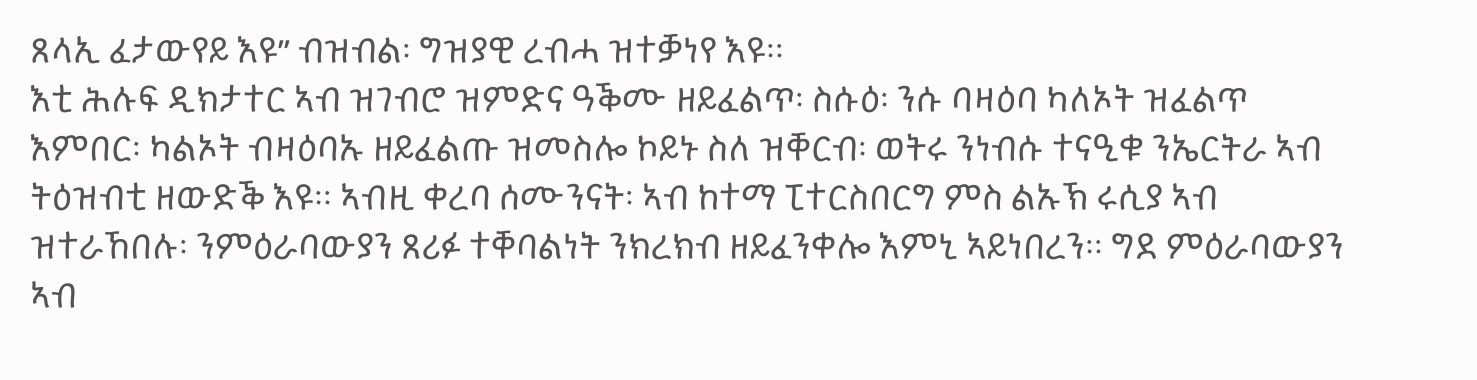ጸላኢ ፈታውየይ እዩ” ብዝብል፡ ግዝያዊ ረብሓ ዝተቓነየ እዩ።
እቲ ሕሉፍ ዲክታተር ኣብ ዝገብሮ ዝምድና ዓቕሙ ዘይፈልጥ፡ ስሱዕ፡ ንሱ ባዛዕባ ካለኦት ዝፈልጥ እምበር፡ ካልኦት ብዛዕባኡ ዘይፈልጡ ዝመስሎ ኮይኑ ስለ ዝቐርብ፡ ወትሩ ንነብሱ ተናዒቁ ንኤርትራ ኣብ ትዕዝብቲ ዘውድቕ እዩ። ኣብዚ ቀረባ ሰሙንናት፡ ኣብ ከተማ ፒተርስበርግ ምስ ልኡኽ ሩሲያ ኣብ ዝተራኸበሉ፡ ንምዕራባውያን ጸሪፉ ተቐባልነት ንክረክብ ዘይፈንቀሎ እምኒ ኣይነበረን። ግደ ምዕራባውያን ኣብ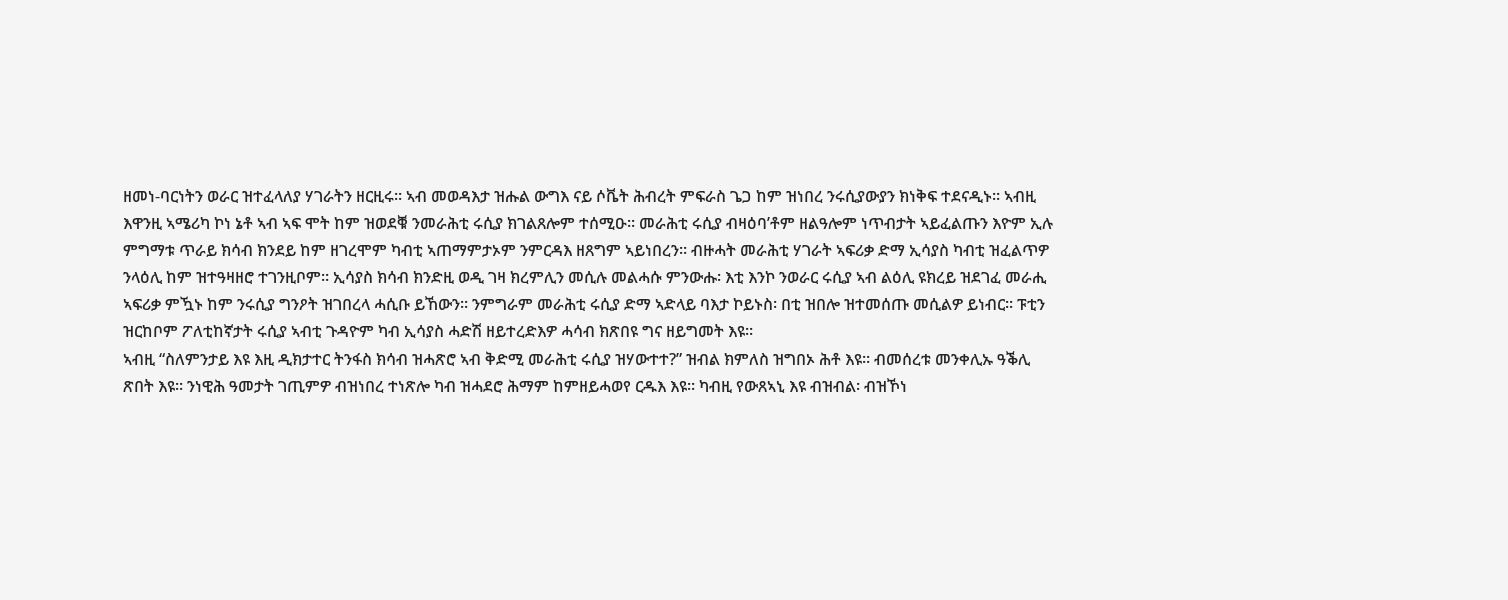ዘመነ-ባርነትን ወራር ዝተፈላለያ ሃገራትን ዘርዚሩ። ኣብ መወዳእታ ዝሑል ውግእ ናይ ሶቬት ሕብረት ምፍራስ ጌጋ ከም ዝነበረ ንሩሲያውያን ክነቅፍ ተደናዲኑ። ኣብዚ እዋንዚ ኣሜሪካ ኮነ ኔቶ ኣብ ኣፍ ሞት ከም ዝወደቑ ንመራሕቲ ሩሲያ ክገልጸሎም ተሰሚዑ። መራሕቲ ሩሲያ ብዛዕባ’ቶም ዘልዓሎም ነጥብታት ኣይፈልጡን እዮም ኢሉ ምግማቱ ጥራይ ክሳብ ክንደይ ከም ዘገረሞም ካብቲ ኣጠማምታኦም ንምርዳእ ዘጸግም ኣይነበረን። ብዙሓት መራሕቲ ሃገራት ኣፍሪቃ ድማ ኢሳያስ ካብቲ ዝፈልጥዎ ንላዕሊ ከም ዝተዓዛዘሮ ተገንዚቦም። ኢሳያስ ክሳብ ክንድዚ ወዲ ገዛ ክረምሊን መሲሉ መልሓሱ ምንውሑ፡ እቲ እንኮ ንወራር ሩሲያ ኣብ ልዕሊ ዩክረይ ዝደገፈ መራሒ ኣፍሪቃ ምዃኑ ከም ንሩሲያ ግንዖት ዝገበረላ ሓሲቡ ይኸውን። ንምግራም መራሕቲ ሩሲያ ድማ ኣድላይ ባእታ ኮይኑስ፡ በቲ ዝበሎ ዝተመሰጡ መሲልዎ ይነብር። ፑቲን ዝርከቦም ፖለቲከኛታት ሩሲያ ኣብቲ ጉዳዮም ካብ ኢሳያስ ሓድሽ ዘይተረድእዎ ሓሳብ ክጽበዩ ግና ዘይግመት እዩ።
ኣብዚ “ስለምንታይ እዩ እዚ ዲክታተር ትንፋስ ክሳብ ዝሓጽሮ ኣብ ቅድሚ መራሕቲ ሩሲያ ዝሃውተተ?” ዝብል ክምለስ ዝግበኦ ሕቶ እዩ። ብመሰረቱ መንቀሊኡ ዓቕሊ ጽበት እዩ። ንነዊሕ ዓመታት ገጢምዎ ብዝነበረ ተነጽሎ ካብ ዝሓደሮ ሕማም ከምዘይሓወየ ርዱእ እዩ። ካብዚ የውጸኣኒ እዩ ብዝብል፡ ብዝኾነ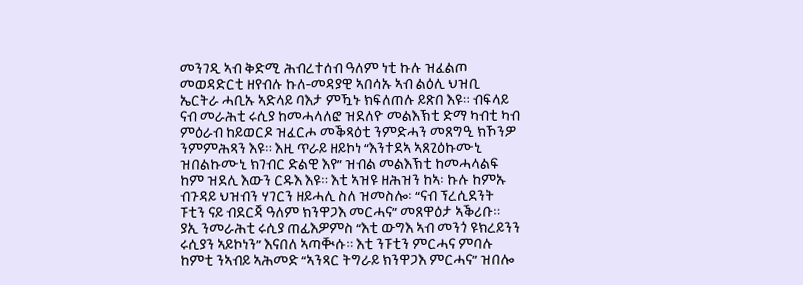መንገዲ ኣብ ቅድሚ ሕብረተሰብ ዓለም ነቲ ኩሉ ዝፈልጦ መወዳድርቲ ዘየብሉ ኩለ-መዳያዊ ኣበሳኡ ኣብ ልዕሊ ህዝቢ ኤርትራ ሓቢኡ ኣድላይ ባእታ ምዃኑ ክፍለጠሉ ይጽበ እዩ። ብፍላይ ናብ መራሕቲ ሩሲያ ከመሓላለፎ ዝደለዮ መልእኽቲ ድማ ካብቲ ካብ ምዕራብ ከይወርዶ ዝፈርሖ መቕጻዕቲ ንምድሓን መጸግዒ ክኾንዎ ንምምሕጻን እዩ። እዚ ጥራይ ዘይኮነ “እንተደኣ ኣጸጊዕኩሙኒ ዝበልኩሙኒ ክገብር ድልዊ እየ” ዝብል መልእኽቲ ከመሓላልፍ ከም ዝደሊ እውን ርዱእ እዩ። እቲ ኣዝዩ ዘሕዝን ከኣ፡ ኩሉ ከምኡ ብጉዳይ ህዝብን ሃገርን ዘይሓሊ ስለ ዝመስሎ፡ “ናብ ፕረሲደንት ፑቲን ናይ ብደርጃ ዓለም ክንዋጋእ መርሓና” መጸዋዕታ ኣቕሪቡ። ያኢ ንመራሕቲ ሩሲያ ጠፊእዎምስ “እቲ ውግእ ኣብ መንጎ ዩክረይንን ሩሲያን ኣይኮነን” እናበለ ኣጣቚሱ። እቲ ንፑቲን ምርሓና ምባሉ ከምቲ ንኣብይ ኣሕመድ “ኣንጻር ትግራይ ክንዋጋእ ምርሓና” ዝበሎ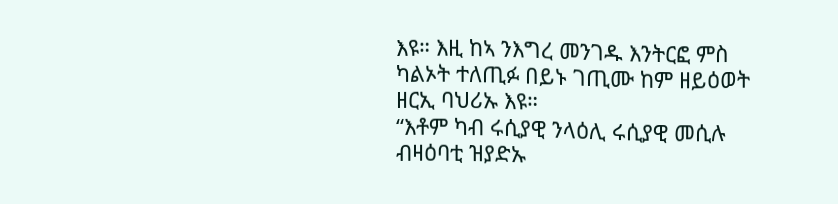እዩ። እዚ ከኣ ንእግረ መንገዱ እንትርፎ ምስ ካልኦት ተለጢፉ በይኑ ገጢሙ ከም ዘይዕወት ዘርኢ ባህሪኡ እዩ።
“እቶም ካብ ሩሲያዊ ንላዕሊ ሩሲያዊ መሲሉ ብዛዕባቲ ዝያድኡ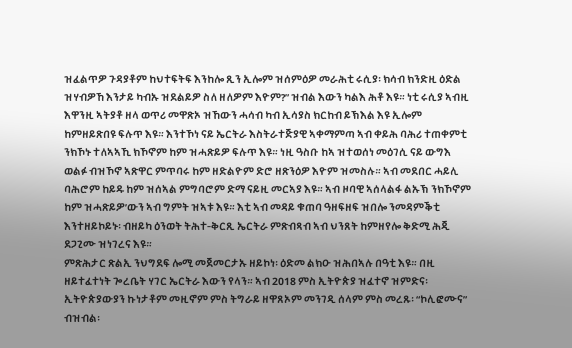ዝፈልጥዎ ጉዳያቶም ከህተፍትፍ እንከሎ ጺን ኢሎም ዝሰምዕዎ መራሕቲ ሩሲያ፡ ክሳብ ክንድዚ ዕድል ዝሃብዎኸ እንታይ ካብኡ ዝደልይዎ ስለ ዘለዎም እዮም?” ዝብል እውን ካልእ ሕቶ እዩ። ነቲ ሩሲያ ኣብዚ እዋንዚ ኣትያቶ ዘላ ወጥሪ መዋጽኦ ዝኸውን ሓሳብ ካብ ኢሳያስ ክርከብ ይኽእል እዩ ኢሎም ከምዘይጽበዩ ፍሉጥ እዩ። እንተኾነ ናይ ኤርትራ እስትራተጅያዊ ኣቀማምጣ ኣብ ቀይሕ ባሕሪ ተጠቀምቲ ንክኾኑ ተለኣኣኺ ክኾኖም ከም ዝሓጽይዎ ፍሉጥ እዩ። ነዚ ዓስቡ ከኣ ዝተወሰነ መዕገሲ ናይ ውግእ ወልፉ ብዝኾኖ ኣጽዋር ምጥባሩ ከም ዘድልዮም ድሮ ዘጽንዕዎ እዮም ዝመስሉ። ኣብ መደበር ሓይሊ ባሕሮም ከይዱ ከም ዝሰኣል ምግባሮም ድማ ናይዚ መርኣያ እዩ። ኣብ ዞባዊ ኣሰላልፋ ልኡኽ ንክኾኖም ከም ዝሓጽይዎ’ውን ኣብ ግምት ዝኣቱ እዩ። እቲ ኣብ መዳይ ቁጠባ ዓዘፍዘፍ ዝበሎ ንመዳምቕቲ እንተዘይኮይኑ፡ ብዘይካ ዕንወት ትሕተ-ቅርጺ ኤርትራ ምጽብጻብ ኣብ ህንጸት ከምዘየሎ ቅድሚ ሕጂ ደጋጊሙ ዝነገረና እዩ።
ምጽሕታር ጽልኢ ንህግደፍ ሎሚ መጀመርታኡ ዘይኮነ፡ ዕድመ ልክዑ ዝሕበኣሉ በዓቲ እዩ። በዚ ዘይተፈተነት ጐረቤት ሃገር ኤርትራ እውን የላን። ኣብ 2018 ምስ ኢትዮጵያ ዝፈተኖ ዝምድና፡ ኢትዮጵያውያን ኩነታቶም መዚኖም ምስ ትግራይ ዘዋጸኦም መንገዲ ሰላም ምስ መረጹ፡ “ኮሊፎሙና” ብዝብል፡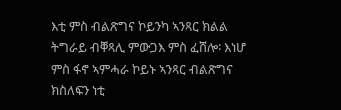እቲ ምስ ብልጽግና ኮይንካ ኣንጻር ክልል ትግራይ ብቐጻሊ ምውጋእ ምስ ፈሸሎ፡ እነሆ ምስ ፋኖ ኣምሓራ ኮይኑ ኣንጻር ብልጽግና ክስለፍን ነቲ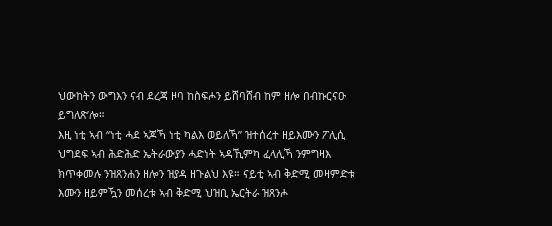ህውከትን ውግእን ናብ ደረጃ ዞባ ከስፍሖን ይሸባሸብ ከም ዘሎ በብኩርናዑ ይግለጽ’ሎ።
እዚ ነቲ ኣብ “ነቲ ሓደ ኣጆኻ ነቲ ካልእ ወይለኻ” ዝተሰረተ ዘይእሙን ፖሊሲ ህግደፍ ኣብ ሕድሕድ ኤትራውያን ሓድነት ኣዳኺምካ ፈላሊኻ ንምግዛእ ክጥቀመሉ ንዝጸንሐን ዘሎን ዝያዳ ዘጉልህ እዩ። ናይቲ ኣብ ቅድሚ መዛምድቱ እሙን ዘይምዃን መሰረቱ ኣብ ቅድሚ ህዝቢ ኤርትራ ዝጸንሖ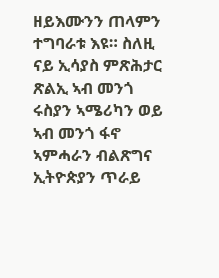ዘይእሙንን ጠላምን ተግባራቱ እዩ። ስለዚ ናይ ኢሳያስ ምጽሕታር ጽልኢ ኣብ መንጎ ሩስያን ኣሜሪካን ወይ ኣብ መንጎ ፋኖ ኣምሓራን ብልጽግና ኢትዮጵያን ጥራይ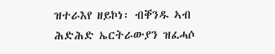ዝተራእየ ዘይኮነ፡ ብቐንዱ ኣብ ሕድሕድ ኤርትራውያን ዝፈሓሶ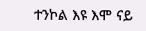ተንኮል እዩ እሞ ናይ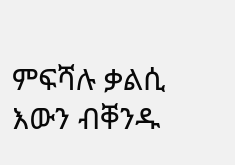ምፍሻሉ ቃልሲ እውን ብቐንዱ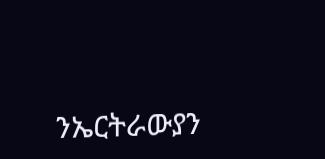ንኤርትራውያን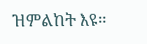ዝምልከት እዩ።